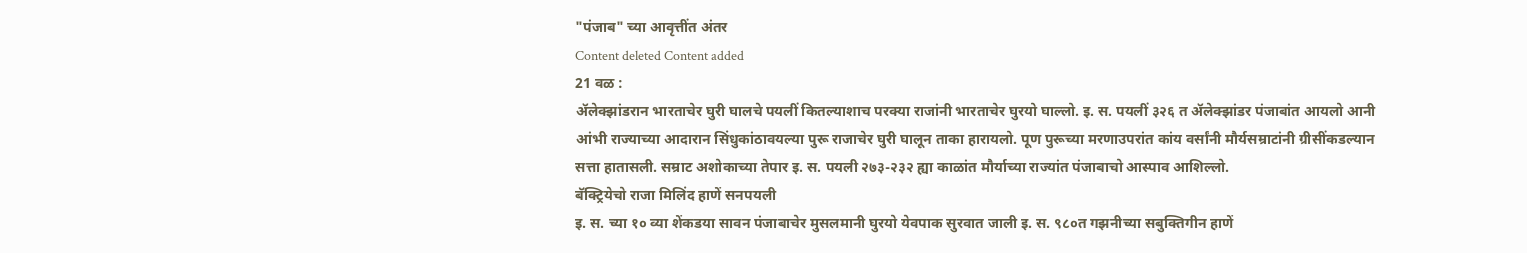"पंजाब" च्या आवृत्तींत अंतर
Content deleted Content added
21 वळ :
ॲलेक्झांडरान भारताचेर घुरी घालचे पयलीं कितल्याशाच परक्या राजांनी भारताचेर घुरयो घाल्लो. इ. स. पयलीं ३२६ त ॲलेक्झांडर पंजाबांत आयलो आनी आंभी राज्याच्या आदारान सिंधुकांठावयल्या पुरू राजाचेर घुरी घालून ताका हारायलो. पूण पुरूच्या मरणाउपरांत कांय वर्सांनी मौर्यसम्राटांनी ग्रीसींकडल्यान सत्ता हातासली. सम्राट अशोकाच्या तेपार इ. स. पयली २७३-२३२ ह्या काळांत मौर्याच्या राज्यांत पंजाबाचो आस्पाव आशिल्लो.
बॅक्ट्रियेचो राजा मिलिंद हाणें सनपयली
इ. स. च्या १० व्या शेंकडया सावन पंजाबाचेर मुसलमानी घुरयो येवपाक सुरवात जाली इ. स. ९८०त गझनीच्या सबुक्तिगीन हाणें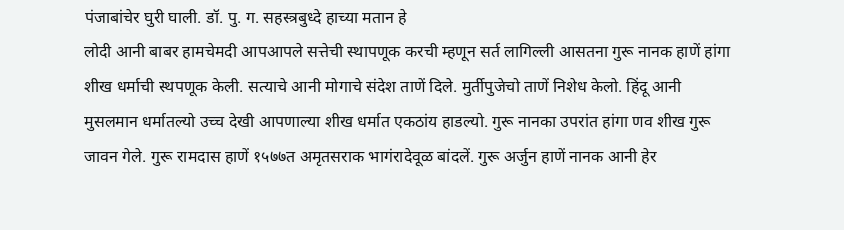पंजाबांचेर घुरी घाली. डॉ. पु. ग. सहस्त्रबुध्दे हाच्या मतान हे
लोदी आनी बाबर हामचेमदी आपआपले सत्तेची स्थापणूक करची म्हणून सर्त लागिल्ली आसतना गुरू नानक हाणें हांगा शीख धर्माची स्थपणूक केली. सत्याचे आनी मोगाचे संदेश ताणें दिले. मुर्तीपुजेचो ताणें निशेध केलो. हिंदू आनी मुसलमान धर्मातल्यो उच्च देखी आपणाल्या शीख धर्मात एकठांय हाडल्यो. गुरू नानका उपरांत हांगा णव शीख गुरू जावन गेले. गुरू रामदास हाणें १५७७त अमृतसराक भागंरादेवूळ बांदलें. गुरू अर्जुन हाणें नानक आनी हेर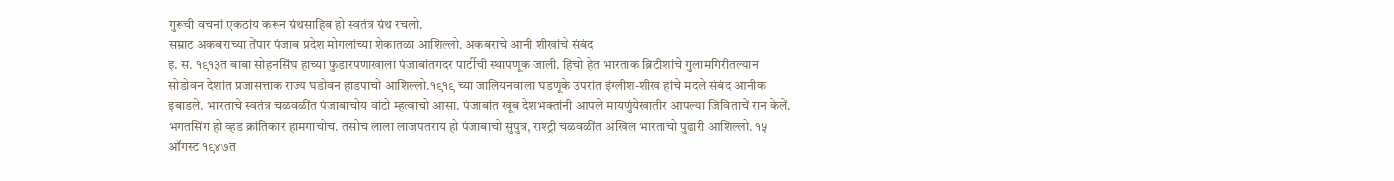गुरूची वचनां एकठांय करून ग्रंथसाहिब हो स्वतंत्र ग्रंथ रचलो.
सम्राट अकबराच्या तेंपार पंजाब प्रदेश मोगलांच्या शेकातळा आशिल्लो. अकबराचे आनी शीखांचे संबंद
इ. स. १९१३त बाबा सोहनसिंघ हाच्या फुडारपणाखाला पंजाबांतगदर पार्टीची स्थापणूक जाली. हिचो हेत भारताक ब्रिटीशांचे गुलामगिरीतल्यान सोडोवन देशांत प्रजासत्ताक राज्य घडोवन हाडपाचो आशिल्लो.१९१९ च्या जालियनवाला घडणूके उपरांत इंग्लीश-शीख हांचे मदले संबंद आनीक इबाडले. भारताचे स्वतंत्र चळवळींत पंजाबाचोय वांटो म्हत्वाचो आसा. पंजाबांत खूब देशभक्तांनी आपले मायणुंयेखातीर आपल्या जिविताचें रान केलें. भगतसिंग हो व्हड क्रांतिकार हामगाचोच. तसोच लाला लाजपतराय हो पंजाबाचो सुपुत्र, राश्ट्री चळवळींत अखिल भारताचो पुढारी आशिल्लो. १५ ऑगस्ट १९४७त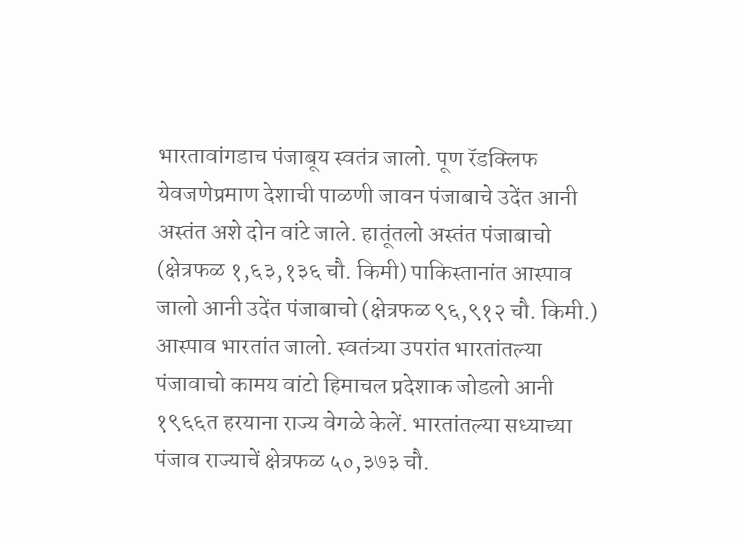भारतावांगडाच पंजाबूय स्वतंत्र जालो. पूण रॅडक्लिफ येवजणेप्रमाण देशाची पाळणी जावन पंजाबाचे उदेंत आनी अस्तंत अशे दोन वांटे जाले. हातूंतलो अस्तंत पंजाबाचो (क्षेत्रफळ १‚६३‚१३६ चौ. किमी) पाकिस्तानांत आस्पाव जालो आनी उदेंत पंजाबाचो (क्षेत्रफळ ९६‚९१२ चौ. किमी.) आस्पाव भारतांत जालो. स्वतंत्र्या उपरांत भारतांतल्या पंजावाचो कामय वांटो हिमाचल प्रदेशाक जोडलो आनी १९६६त हरयाना राज्य वेगळे केलें. भारतांतल्या सध्याच्या पंजाव राज्याचें क्षेत्रफळ ५०,३७३ चौ.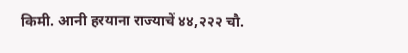किमी. आनी हरयाना राज्याचें ४४,२२२ चौ.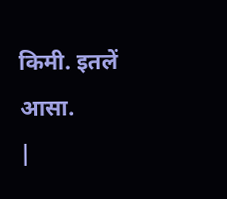किमी. इतलें आसा.
|